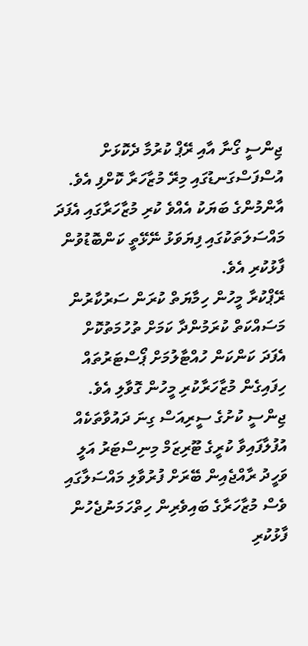ޖިންސީ ގޯނާ އާއި ރޭޕް ކުރުމާ ދެކޮޅަށް އުސްފަސްގަނޑުގައި މިރޭ މުޒާހަރާ ކޮށްފި އެވެ.
އާންމުންގެ ބަޔަކު އެއްވެ ކުރި މުޒާހަރާގައި އެފަދަ މައްސަލަތަކުގައި ފިޔަވަޅު ނޭޅޭތީ ކަންބޮޑުވުން ފާޅުކުރި އެވެ.
ރޭޕްކުރާ މީހުން ހިމާޔަތް ކުރަން ސަރުކާރުން މަސައްކަތް ކުރަމުންދާ ކަމަށް ތުހުމަތުކޮށް އެފަދަ ކަންކަން ހުއްޓާލުމަށް ޕޯސްޓަރުތައް ހިފައިގެން މުޒާހަރާކުރި މީހުން ގޮވާލި އެވެ.
ޖިންސީ ކުށުގެ ސީރިއަސް ގިނަ ދައުވާތަކެއް އުފުލާފައިވާ ކުރީގެ ޓޫރިޒަމް މިނިސްޓަރު އަލީ ވަހީދު ރާއްޖެއިން ބޭރަށް ފުރުވާލި މައްސަލާގައި ވެސް މުޒާހަރާގެ ބައިވެރިން ހިތްހަމަނުޖެހުން ފާޅުކުރި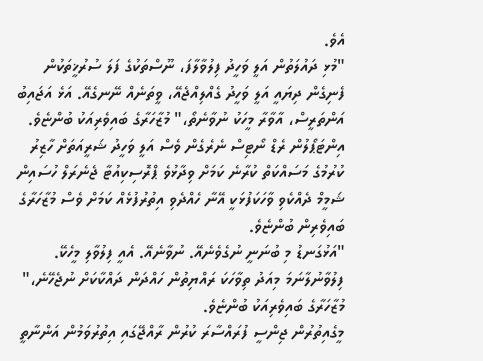އެވެ.
"މުޅި ދައުލަތުން އަލީ ވަހީދު ފިލުވާލާފަ، ނޫސްތަކުގެ ފަލަ ސުރުޚީތަކުން ފެނިގެން ދިޔައީ އަލީ ވަހީދު ގެއްލިއްޖެއޭ، ވީތަނެއް ނޭނގެއޭ. އަޅެ އަޖައިބު އަންތަރީސް، އާވާރާ މީހަކު ނުވާނެތޯ،" މުޒާހަރާގެ ބައިވެރިއަކު ބުންޏެވެ.
އިންޓަޕޯލުން ރެޑް ނޯޓިސް ނެރެގެން ވެސް އަލީ ވަހީދު ޝަރީއަތަށް ހާޒިރު ކުރުމުގެ މަސައްކަތް ކުރާނެ ކަމަށް ވިދާޅުވެ ޕްރޮސިކިއުޓާ ޖެނެރަލް ހުސައިން ޝަމީމް ދެއްކެވި ވާހަކަފުޅަކީ އޭނާ ހެއްދެވި އިތުރުފުޅެއް ކަމަށް ވެސް މުޒާހަރާގެ ބައިވެރިން ބުންޏެވެ.
"އަޅުގަނޑު މި ބުނަނީ ނުގެވެނެއޭ. ނުވާނެއޭ. އެއީ ފިލުވާލި މީހެކޭ. ފިލުވާނުލާނަމަ މިއަދު ތިވާހަކަ ރައްޔިތުން ހައްދަން ދައްކާކަށް ނުޖެހޭނެ،" މުޒާހަރާގެ ބައިވެރިއަކު ބުންޏެވެ.
މީގެއިތުރުން ޖިންސީ ފުރައްސާރަ ކުރުން ރާއްޖޭގައި އިތުރުވަމުން އަންނާތީ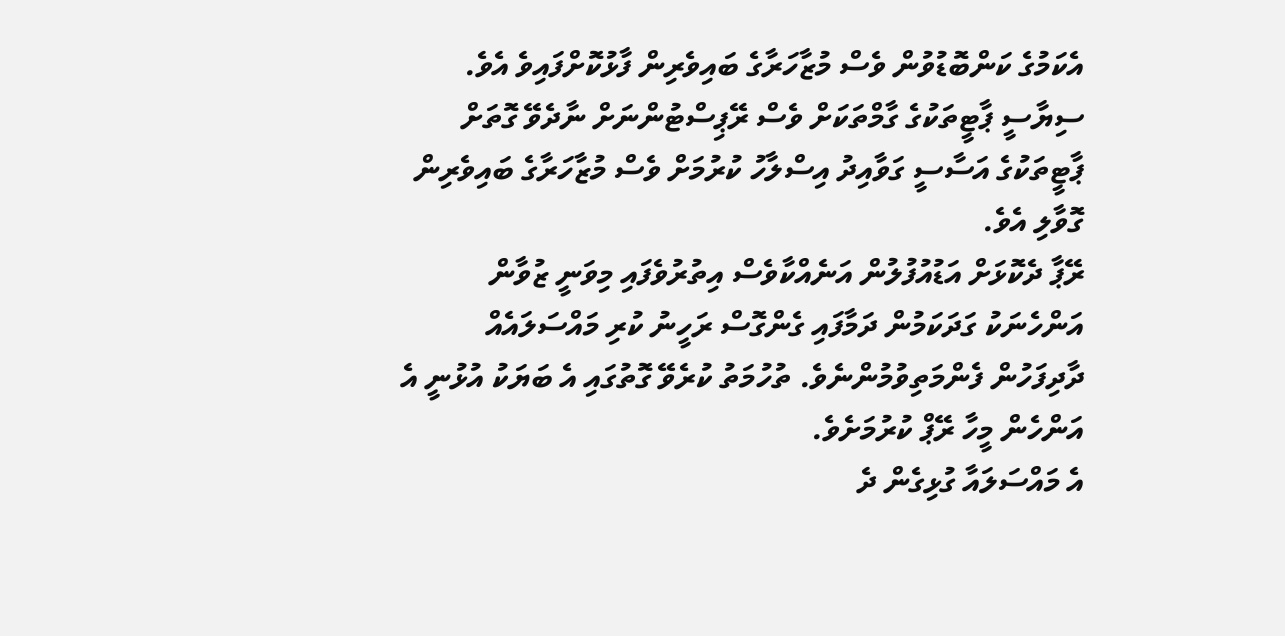އެކަމުގެ ކަންބޮޑުވުން ވެސް މުޒާހަރާގެ ބައިވެރިން ފާޅުކޮށްފައިވެ އެވެ.
ސިޔާސީ ޕާޓީތަކުގެ ގާމްތަކަށް ވެސް ރޭޕިސްޓުންނަށް ނާދެވޭ ގޮތަށް ޕާޓީތަކުގެ އަސާސީ ގަވާއިދު އިސްލާހު ކުރުމަށް ވެސް މުޒާހަރާގެ ބައިވެރިން ގޮވާލި އެވެ.
ރޭޕާ ދެކޮޅަށް އަޑުއުފުލުން އަނެއްކާވެސް އިތުރުވެފައި މިވަނީ ޒުވާން އަންހެނަކު ގަދަކަމުން ދަމާފައި ގެންގޮސް ރަހީނު ކުރި މައްސަލައެއް ދާދިފަހުން ފެންމަތިވުމުންނެވެ. ތުހުމަތު ކުރެވޭ ގޮތުގައި އެ ބަޔަކު އުޅުނީ އެ އަންހެން މީހާ ރޭޕް ކުރުމަށެވެ.
އެ މައްސަލައާ ގުޅިގެން ދެ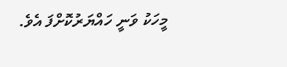މީހަކު ވަނީ ހައްޔަރުކޮށްފަ އެވެ.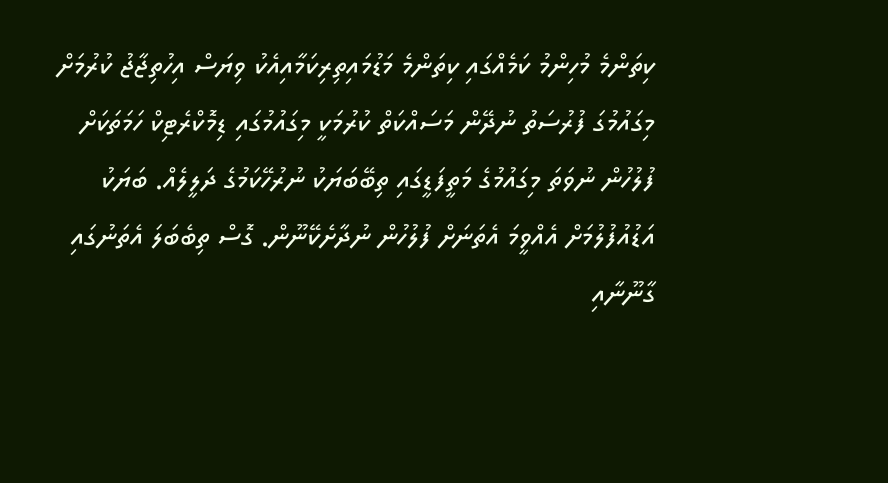ކިތަންމެ މުހިންމު ކަމެއްގައި ކިތަންމެ މަޑުމައިތިރިކަމާއިއެކު ވިޔަސް އިހުތިޖާޖު ކުރުމަށް މިގައުމުގަ ފުރުސަތު ނުދޭން މަސައްކަތް ކުރުމަކީ މިގައުމުގައި ޑިމޮކްރެޓިކް ހަމަތަކަށް ފުލުހުން ނުވަތަ މިގައުމުގެ މަތީފަޑީގައި ތިބޭބަޔަކު ނުރުހޭކަމުގެ ދަލީލެއް. ބަޔަކު އަޑުއުފުލުމަށް އެއްވީމަ އެތަނަށް ފުލުހުން ނުދާށެކޭނޫން. ގޮސް ތިބެބަލަ އެތަނުގައި ގާނޫނާއި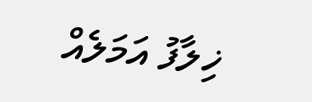ޚިލާފު އަމަލެއް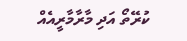ކުރޭތޯ އަދި މާރާމާރީއެއް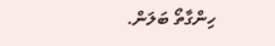ހިންގާތޯ ބަލަން.